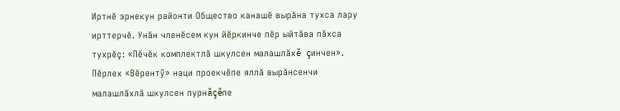Иртнĕ эрнекун районти Общество канашĕ вырăна тухса лару ирттерчĕ. Унăн членĕсем кун йĕркинче пĕр ыйтăва пăхса тухрĕç: «Пĕчĕк комплектлă шкулсен малашлăхĕ çинчен». Пĕрлех «Вĕрентỹ» наци проекчĕпе яллă вырăнсенчи малашлăхлă шкулсен пурнăçĕпе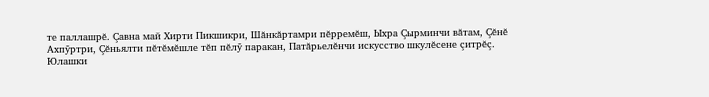те паллашрĕ. Çавна май Хирти Пикшикри, Шăнкăртамри пĕрремĕш, Ыхра Çырминчи вăтам, Çĕнĕ Ахпỹртри, Çĕньялти пĕтĕмĕшле тĕп пĕлỹ паракан, Патăрьелĕнчи искусство шкулĕсене çитрĕç.
Юлашки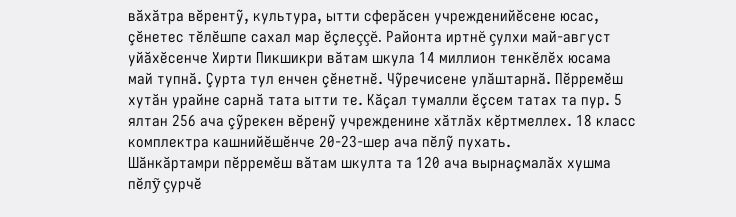вăхăтра вĕрентỹ, культура, ытти сферăсен учрежденийĕсене юсас, çĕнетес тĕлĕшпе сахал мар ĕçлеççĕ. Районта иртнĕ çулхи май-август уйăхĕсенче Хирти Пикшикри вăтам шкула 14 миллион тенкĕлĕх юсама май тупнă. Çурта тул енчен çĕнетнĕ. Чỹречисене улăштарнă. Пĕрремĕш хутăн урайне сарнă тата ытти те. Кăçал тумалли ĕçсем татах та пур. 5 ялтан 256 ача çỹрекен вĕренỹ учрежденине хăтлăх кĕртмеллех. 18 класс комплектра кашнийĕшĕнче 20-23-шер ача пĕлỹ пухать.
Шăнкăртамри пĕрремĕш вăтам шкулта та 120 ача вырнаçмалăх хушма пĕлỹ çурчĕ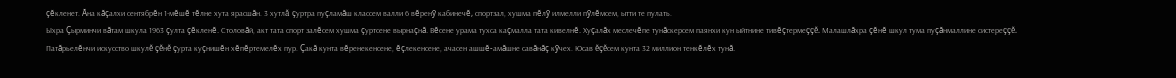çĕкленет. Ăна кăçалхи сентябрĕн 1-мĕшĕ тĕлне хута ярасшăн. 3 хутлă çуртра пуçламăш классем валли 6 вĕренỹ кабинечĕ, спортзал, хушма пĕлỹ илмелли пỹлĕмсем, ытти те пулать.
Ыхра Çырминчи вăтам шкула 1963 çулта çĕкленĕ. Столовăй, акт тата спорт залĕсем хушма çуртсене вырнаçнă. Вĕсене урама тухса каçмалла тата кивелнĕ. Хуçалăх меслечĕпе тунăскерсем паянхи кун ыйтнине тивĕçтермеççĕ. Малашлăхра çĕнĕ шкул тума пуçăнмаллине систереççĕ.
Патăрьелĕнчи искусство шкулĕ çĕнĕ çурта куçнишĕн хĕпĕртемелĕх пур. Çакă кунта вĕренекенсене, ĕçлекенсене, ачасен ашшĕ-амăшне савăнăç кỹчех. Юсав ĕçĕсем кунта 32 миллион тенкĕлĕх тунă.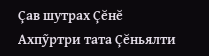Çав шутрах Çĕнĕ Ахпỹртри тата Çĕньялти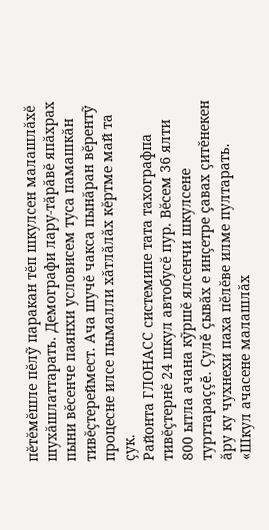пĕтĕмĕшле пĕлỹ паракан тĕп шкулсен малашлăхĕ шухăшлаттарать. Демографи лару-тăрăвĕ япăхрах пыни вĕсенче паянхи условисем туса памашкăн тивĕçтереймест. Ача шучĕ чакса пынăран вĕрентỹ процесне илсе пымалли хăтлăлăх кĕртме май та çук.
Районта ГЛОНАСС системипе тата тахографпа тивĕçтернĕ 24 шкул автобусĕ пур. Вĕсем 36 ялти 800 ытла ачана кỹршĕ ялсенчи шкулсене турттараççĕ. Çулĕ çывăх е инçетре çавах çитĕнекен ăру ку чухнехи паха пĕлĕве илме пултарать.
«Шкул ачасене малашлăх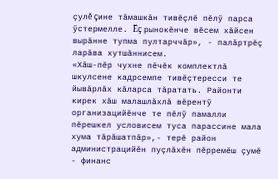çулĕ çине тăмашкăн тивĕçлĕ пĕлỹ парса ỹстермелле. Ĕç рынокĕнче вĕсем хăйсен вырăнне тупма пултарччăр», - палăртрĕç ларăва хутшăннисем.
«Хăш-пĕр чухне пĕчĕк комплектлă шкулсене кадрсемпе тивĕçтересси те йывăрлăх кăларса тăратать. Районти кирек хăш малашлăхлă вĕрентỹ организацийĕнче те пĕлỹ памалли пĕрешкел условисем туса парассине мала хума тăрăшатпăр»,- терĕ район администрацийĕн пуçлăхĕн пĕрремĕш çумĕ - финанс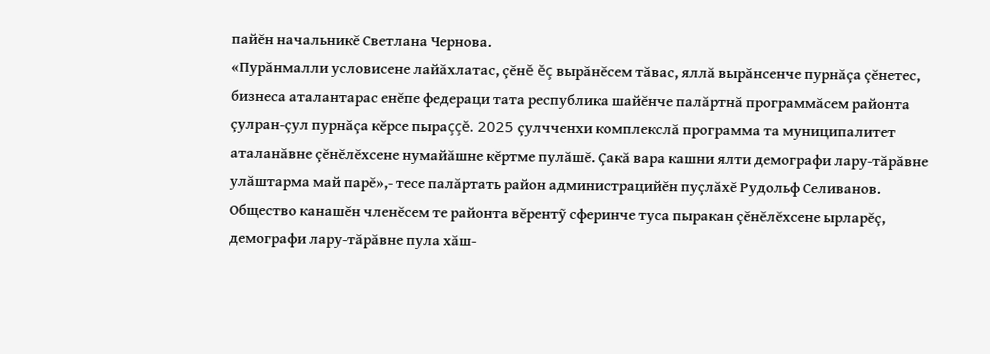пайĕн начальникĕ Светлана Чернова.
«Пурăнмалли условисене лайăхлатас, çĕнĕ ĕç вырăнĕсем тăвас, яллă вырăнсенче пурнăçа çĕнетес, бизнеса аталантарас енĕпе федераци тата республика шайĕнче палăртнă программăсем районта çулран-çул пурнăçа кĕрсе пыраççĕ. 2025 çулчченхи комплекслă программа та муниципалитет аталанăвне çĕнĕлĕхсене нумайăшне кĕртме пулăшĕ. Çакă вара кашни ялти демографи лару-тăрăвне улăштарма май парĕ»,- тесе палăртать район администрацийĕн пуçлăхĕ Рудольф Селиванов.
Общество канашĕн членĕсем те районта вĕрентỹ сферинче туса пыракан çĕнĕлĕхсене ырларĕç, демографи лару-тăрăвне пула хăш-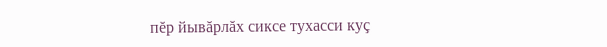пĕр йывăрлăх сиксе тухасси куç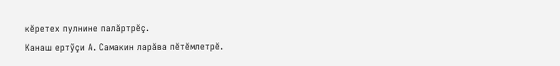кĕретех пулнине палăртрĕç.
Канаш ертỹçи А. Самакин ларăва пĕтĕмлетрĕ.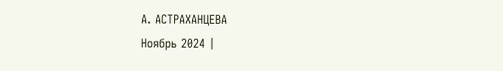А. АСТРАХАНЦЕВА
Ноябрь 2024 |